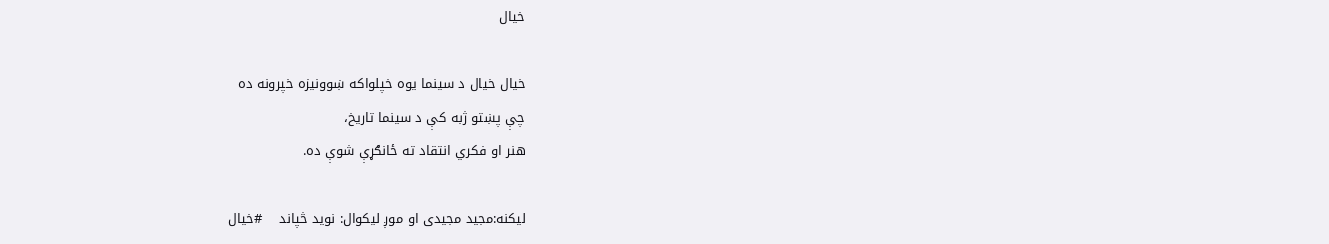خیال

خیال خیال د سینما یوه خپلواکه ښوونیزه خپرونه ده
چې پښتو ژبه کې د سینما تاریخ،
هنر او فکري انتقاد ته ځانګړې شوې ده.

ليکنه:مجید مجیدی او موږ لیکوال: نوید څپاند    #خیال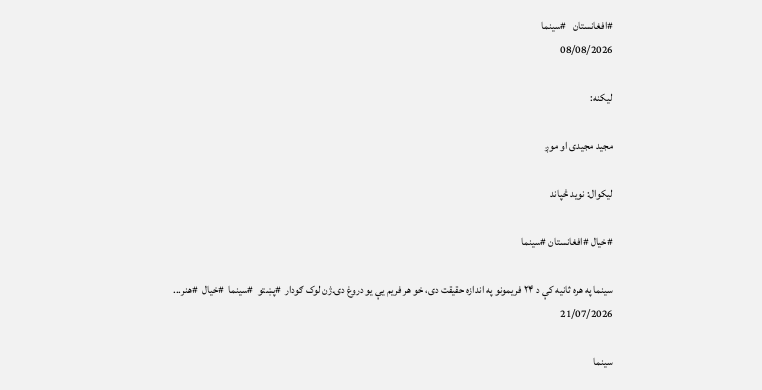#افغانستان   #سینما
08/08/2026

ليکنه:

مجید مجیدی او موږ

لیکوال: نوید څپاند

#خیال #افغانستان #سینما

سینما په هره ثانیه کې د ۲۴ فریمونو په اندازه حقیقت دی، خو هر فریم یې یو دروغ دی.ژن لوک ګودار  #پښتو  #سینما  #خیال  #هنر...
21/07/2026

سینما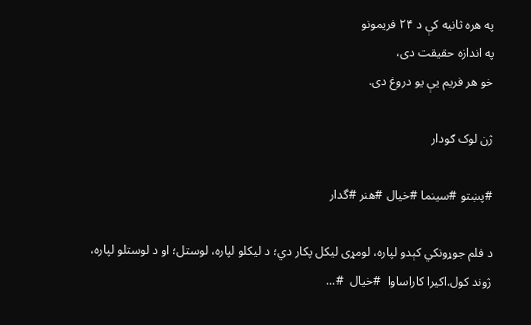په هره ثانیه کې د ۲۴ فریمونو
په اندازه حقیقت دی،
خو هر فریم یې یو دروغ دی.

ژن لوک ګودار

#پښتو #سینما #خیال #هنر #گدار

د فلم جوړونکي کېدو لپاره، لومړی لیکل پکار دي؛ د لیکلو لپاره، لوستل؛ او د لوستلو لپاره، ژوند کول.اکیرا کاراساوا  #خیال  #...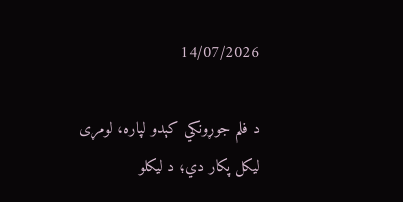14/07/2026

د فلم جوړونکي کېدو لپاره، لومړی
لیکل پکار دي؛ د لیکلو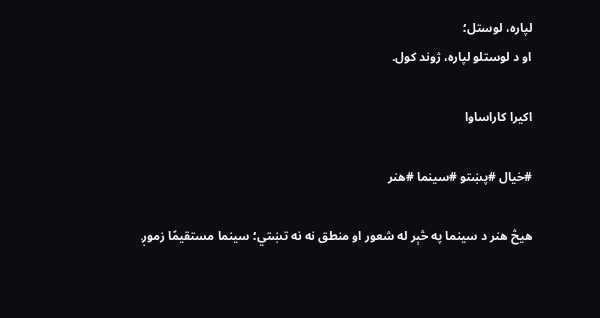لپاره، لوستل؛
او د لوستلو لپاره، ژوند کول.

اکیرا کاراساوا

#خیال #پښتو #سینما #هنر

هیڅ هنر د سینما په څېر له شعور او منطق نه نه تښتي؛ سینما مستقیمًا زموږ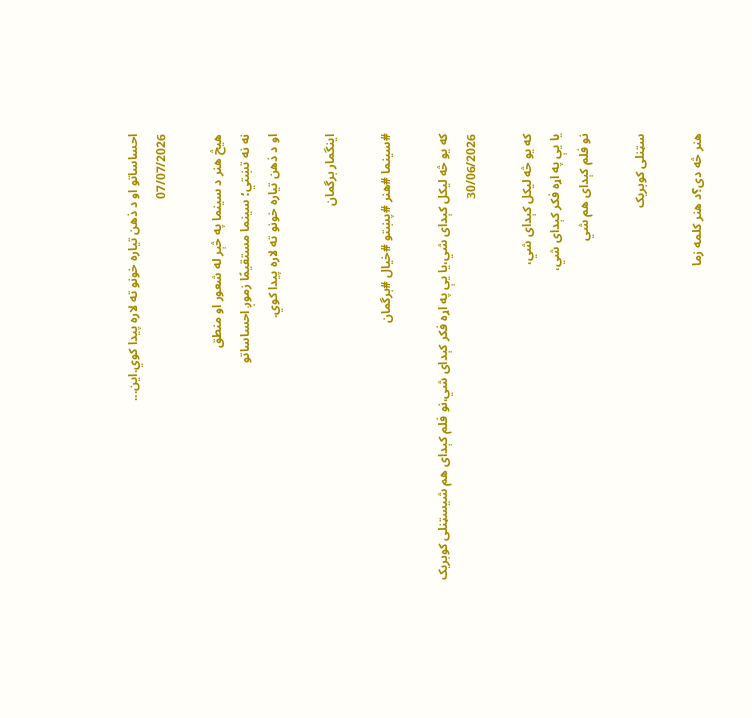احساساتو او د ذهن تیاره خونو ته لاره پیدا کوي.این...
07/07/2026

هیڅ هنر د سینما په څېر له شعور او منطق
نه نه تښتي؛ سینما مستقیمًا زموږ احساساتو
او د ذهن تیاره خونو ته لاره پیدا کوي.

اینگمار برگمان

#سینما #هنر #پښتو #خیال #برگمان

که یو څه لیکل کېدای شي،یا یې په اړه فکر کېدای شي،نو فلم کېدای هم شيسټنلی کوبریک
30/06/2026

که یو څه لیکل کېدای شي،
یا یې په اړه فکر کېدای شي،
نو فلم کېدای هم شي

سټنلی کوبریک

هنر څه دی؟د هنر کلمه زما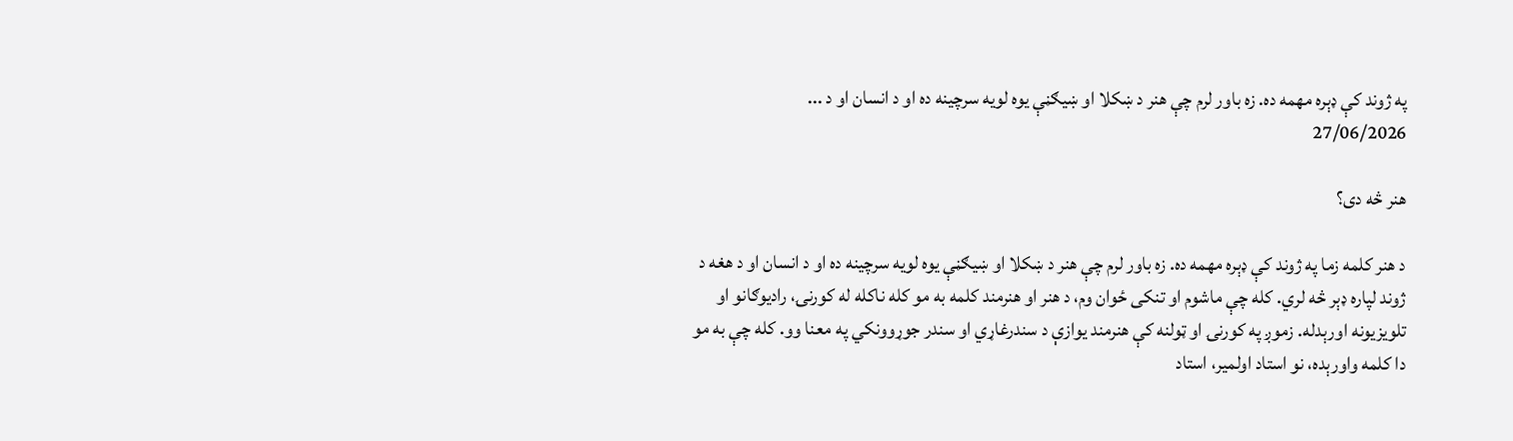په ژوند کې ډېره مهمه ده. زه باور لرم چې هنر د ښکلا او ښیګڼې یوه لویه سرچینه ده او د انسان او د ...
27/06/2026

هنر څه دی؟

د هنر کلمه زما په ژوند کې ډېره مهمه ده. زه باور لرم چې هنر د ښکلا او ښیګڼې یوه لویه سرچینه ده او د انسان او د هغه د ژوند لپاره ډېر څه لري. کله چې ماشوم او تنکی ځوان وم، د هنر او هنرمند کلمه به مو کله ناکله له کورنۍ، رادیوګانو او تلویزیونه اورېدله. زموږ په کورنۍ او ټولنه کې هنرمند یوازې د سندرغاړي او سندر جوړوونکي په معنا وو. کله چې به مو دا کلمه واورېده، نو استاد اولمیر، استاد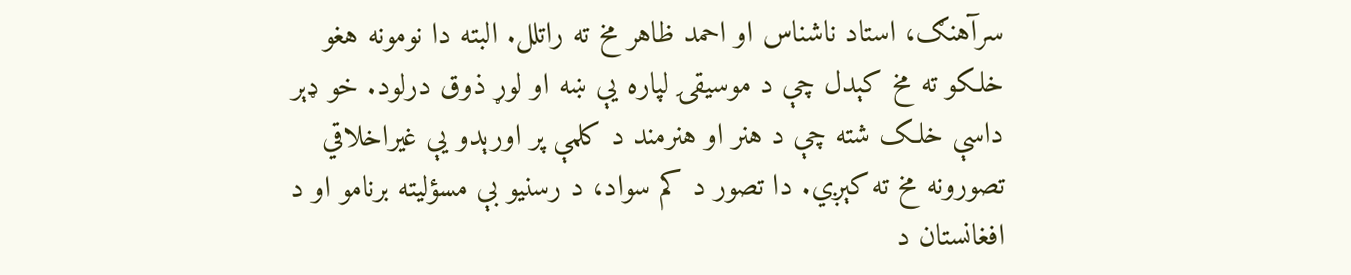سرآهنګ، استاد ناشناس او احمد ظاهر مخ ته راتلل. البته دا نومونه هغو خلکو ته مخ کېدل چې د موسیقۍ لپاره یې ښه او لوړ ذوق درلود. خو ډېر داسې خلک شته چې د هنر او هنرمند د کلمې پر اورېدو یې غیراخلاقي تصورونه مخ ته کېږي. دا تصور د کم سواد، د رسنیو بې مسؤلیته برنامو او د افغانستان د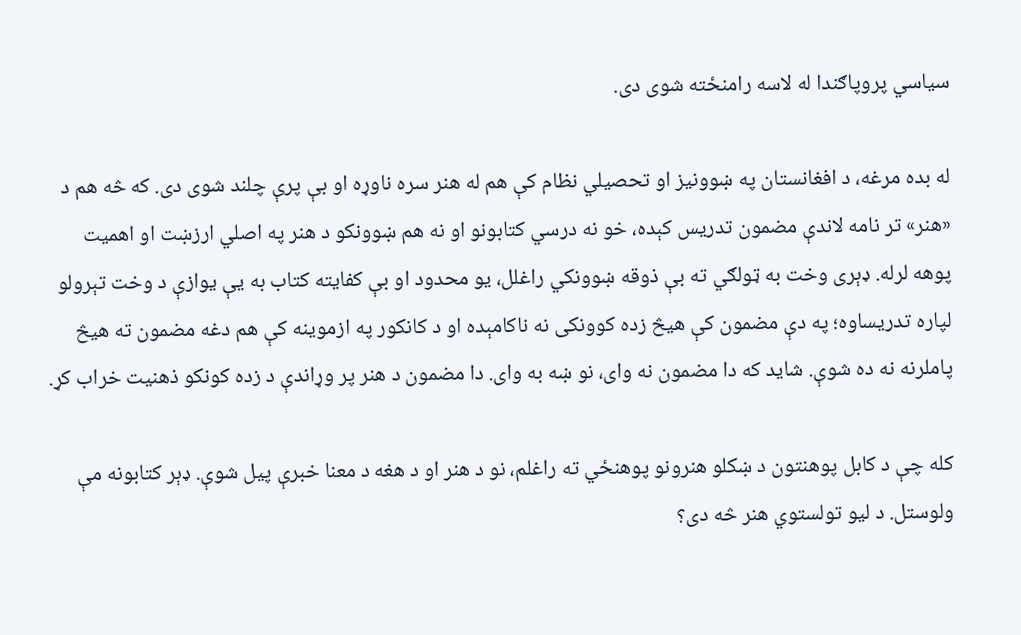سیاسي پروپاګندا له لاسه رامنځته شوی دی.

له بده مرغه، د افغانستان په ښوونیز او تحصیلي نظام کې هم له هنر سره ناوړه او بې پرې چلند شوی دی. که څه هم د «هنر» تر نامه لاندې مضمون تدریس کېده، خو نه درسي کتابونو او نه هم ښوونکو د هنر په اصلي ارزښت او اهمیت پوهه لرله. ډېری وخت به ټولګي ته بې ذوقه ښوونکي راغلل، یو محدود او بې کفایته کتاب به یې یوازې د وخت تېرولو لپاره تدریساوه؛ په دې مضمون کې هیڅ زده کوونکی نه ناکامېده او د کانکور په ازموینه کې هم دغه مضمون ته هیڅ پاملرنه نه ده شوې. شاید که دا مضمون نه وای، نو ښه به وای. دا مضمون د هنر پر وړاندې د زده کونکو ذهنیت خراب کړ.

کله چې د کابل پوهنتون د ښکلو هنرونو پوهنځي ته راغلم، نو د هنر او د هغه د معنا خبرې پیل شوې. ډېر کتابونه مې ولوستل. د لیو تولستوي هنر څه دی؟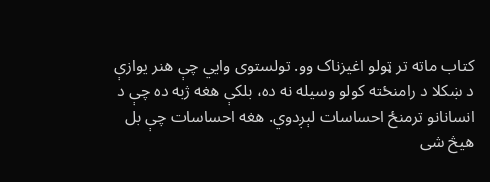کتاب ماته تر ټولو اغیزناک وو. تولستوی وايي چې هنر یوازې د ښکلا د رامنځته کولو وسیله نه ده، بلکې هغه ژبه ده چې د انسانانو ترمنځ احساسات لېږدوي. هغه احساسات چې بل هیڅ شی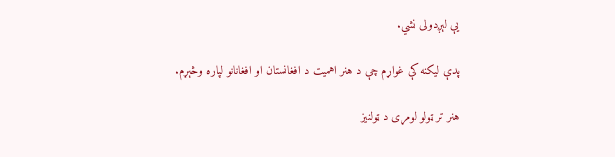یې لېږدولی نشي.

پدې لیکنه کې غواړم چې د هنر اهمیت د افغانستان او افغانانو لپاره وڅېړم.

هنر تر ټولو لومړی د ټولنیز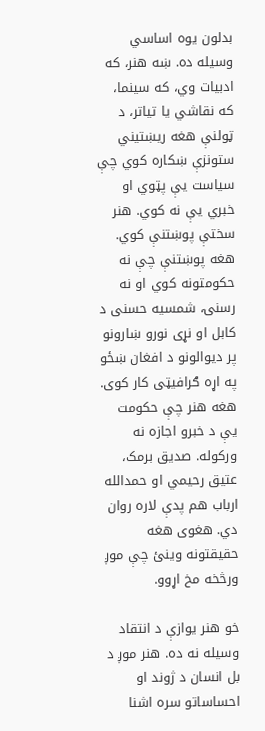بدلون یوه اساسي وسیله ده. ښه هنر، که ادبیات وي، که سینما، که نقاشي یا تیاتر، د ټولنې هغه ریښتیني ستونزې ښکاره کوي چې سیاست یې پټوي او خبري یې نه کوي. هنر سختې پوښتنې کوي. هغه پوښتنې چې نه حکومتونه کوي او نه رسنۍ. شمسیه حسنی د کابل او نړی نورو ښارونو پر دیوالونو د افغان ښځو په اړه ګرافیټی کار کوی. هغه هنر چې حکومت یې د خبرو اجازه نه ورکوله. صدیق برمک، عتیق رحیمي او حمدالله ارباب هم پدې لاره روان دي. هغوی هغه حقیقتونه وینئ چې موږ ورڅخه مخ اړوو.

خو هنر یوازې د انتقاد وسیله نه ده. هنر موږ د بل انسان د ژوند او احساساتو سره اشنا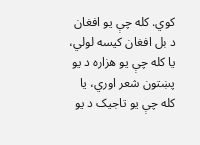کوي. کله چې یو افغان د بل افغان کیسه لولي، یا کله چې یو هزاره د یو پښتون شعر اوري، یا کله چې یو تاجیک د یو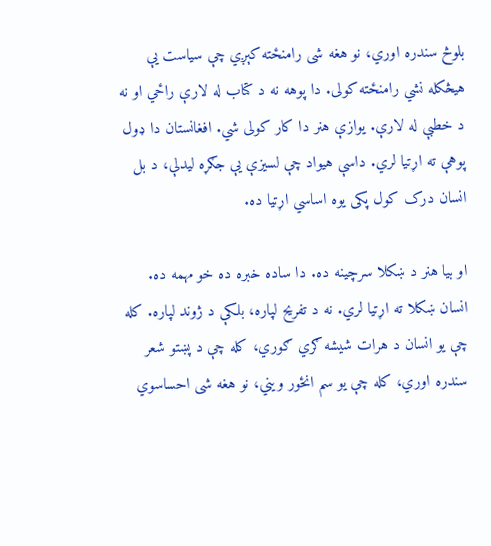بلوڅ سندره اوري، نو هغه شی رامنځته کېږي چې سیاست یې هیڅکله نشي رامنځته کولی. دا پوهه نه د کتاب له لارې راځي او نه د خطبې له لارې. یوازې هنر دا کار کولی شي. افغانستان دا ډول پوهې ته اړتیا لري. داسې هیواد چې لسیزې یې جګړه لیدلې، د بل انسان درک کول پکی یوه اساسي اړتیا ده.

او بیا هنر د ښکلا سرچینه ده. دا ساده خبره ده خو مهمه ده. انسان ښکلا ته اړتیا لري. نه د تفریح لپاره، بلکې د ژوند لپاره. کله چې یو انسان د هرات شیشه ګري ګوري، کله چې د پښتو شعر سندره اوري، کله چې یو سم انځور ویني، نو هغه شی احساسوي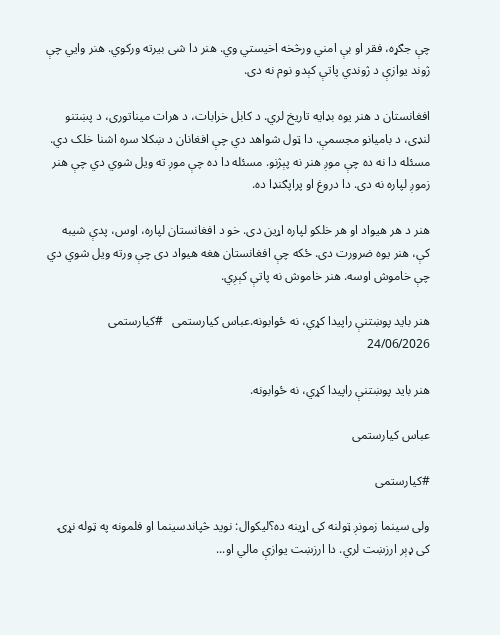چې جګړه، فقر او بې امني ورڅخه اخیستي وي. هنر دا شی بیرته ورکوي. هنر وایي چې ژوند یوازې د ژوندي پاتې کېدو نوم نه دی.

افغانستان د هنر یوه بډایه تاریخ لري. د کابل خرابات، د هرات میناتوری، د پښتنو لنډی، د بامیانو مجسمې. دا ټول شواهد دي چې افغانان د ښکلا سره اشنا خلک دي. مسئله دا نه ده چې موږ هنر نه پېژنو. مسئله دا ده چې موږ ته ویل شوي دي چې هنر زموږ لپاره نه دی. دا دروغ او پراپګنډا ده.

هنر د هر هیواد او هر خلکو لپاره اړین دی. خو د افغانستان لپاره، اوس، پدې شیبه کې، هنر یوه ضرورت دی. ځکه چې افغانستان هغه هیواد دی چې ورته ویل شوي دي چې خاموش اوسه. هنر خاموش نه پاتې کېږي.

هنر باید پوښتنې راپیدا کړي، نه ځوابونه.عباس کیارستمی   #کیارستمی
24/06/2026

هنر باید پوښتنې راپیدا کړي، نه ځوابونه.

عباس کیارستمی

#کیارستمی

ولی سینما زمونږ ټولنه کی اړینه ده؟لیکوال: نوید څپاندسینما او فلمونه په ټوله نړۍ کی ډېر ارزښت لري. دا ارزښت یوازې مالي او...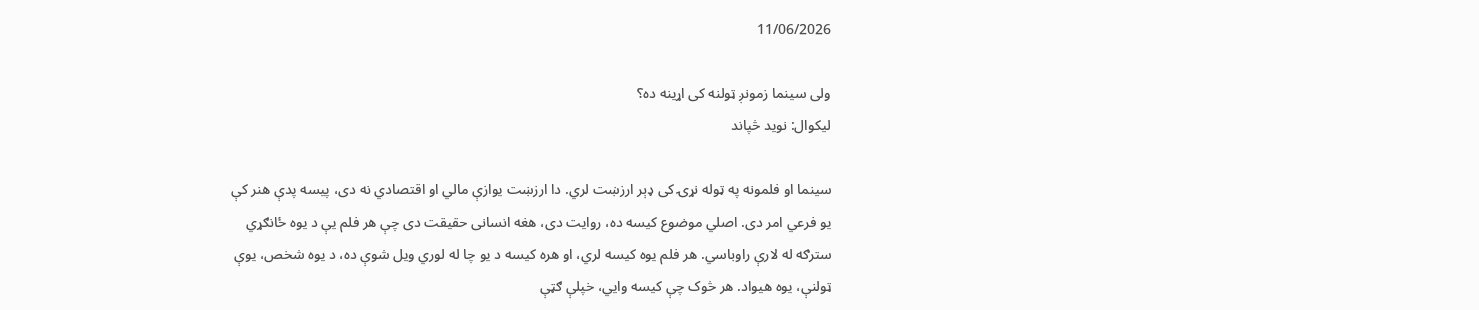11/06/2026

ولی سینما زمونږ ټولنه کی اړینه ده؟
لیکوال: نوید څپاند

سینما او فلمونه په ټوله نړۍ کی ډېر ارزښت لري. دا ارزښت یوازې مالي او اقتصادي نه دی، پیسه پدې هنر کې یو فرعي امر دی. اصلي موضوع کیسه ده، روایت دی، هغه انسانی حقیقت دی چې هر فلم یې د یوه ځانګړي سترګه له لارې راوباسي. هر فلم یوه کیسه لري، او هره کیسه د یو چا له لوري ویل شوې ده، د یوه شخص، یوې ټولنې، یوه هیواد. هر څوک چې کیسه وایي، خپلې ګټې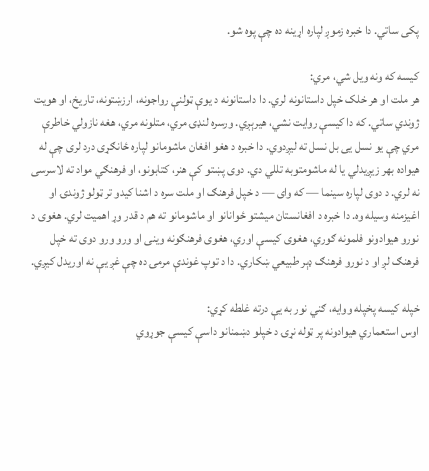پکی ساتي. دا خبره زموږ لپاره اړینه ده چې پوه شو.

کیسه که ونه ویل شي، مري:
هر ملت او هر خلک خپل داستانونه لري. دا داستانونه د یوې ټولنې رواجونه، ارزښتونه، تاریخ، او هویت ژوندي ساتي. که دا کیسې روایت نشي، هیرېږي. ورسره لنډۍ مري، متلونه مري، هغه نازولي خاطرې مري چې یو نسل یی بل نسل ته لیږدوي. دا خبره د هغو افغان ماشومانو لپاره ځانګړی درد لری چې له هیواده بهر زیږیدلي یا له ماشومتوبه تللي دي. دوی پښتو کې هنر، کتابونو، او فرهنګي مواد ته لاسرسی نه لري. د دوی لپاره سینما — که وای — د خپل فرهنګ او ملت سره د اشنا کیدو تر ټولو ژوندۍ او اغیزمنه وسیله وه. دا خبره د افغانستان میشتو ځوانانو او ماشومانو ته هم د قدر وړ اهمیت لري. هغوی د نورو هیوادونو فلمونه ګوري، هغوی کیسې اوري، هغوی فرهنګونه وینی او ورو ورو دوی ته خپل فرهنګ لږ او د نورو فرهنګ ډېر طبیعي ښکاري. دا د توپ غوندې مرمۍ ده چې غږ یې نه اوریدل کیږي.

خپله کیسه پخپله ووایه، ګني نور به یې درته غلطه کړي:
اوس استعماري هیوادونه پر ټوله نړۍ د خپلو دښمنانو داسې کیسې جوړوي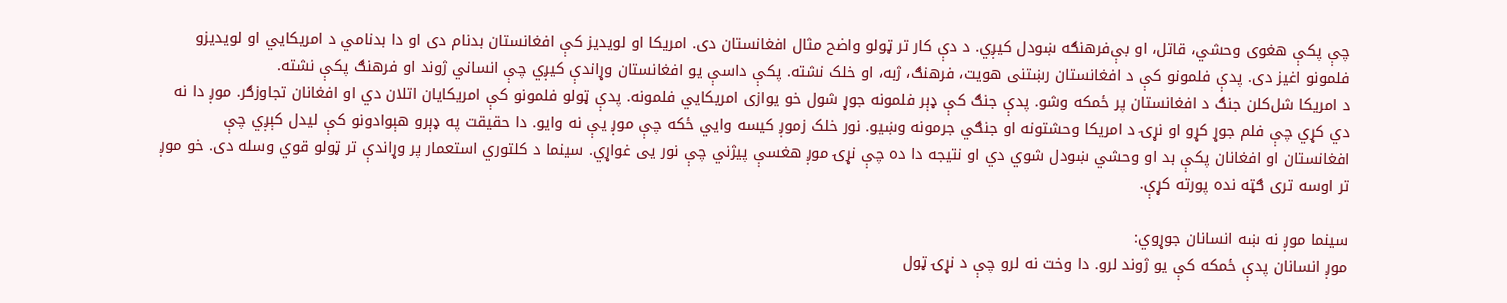چې پکې هغوی وحشي، قاتل، او بې‌فرهنګه ښودل کیږي. د دې کار تر ټولو واضح مثال افغانستان دی. امریکا او لویدیز کې افغانستان بدنام دی او دا بدنامي د امریکايي او لویدیزو فلمونو اغیز دی. پدې فلمونو کې د افغانستان رښتنی هویت، فرهنګ، ژبه، او خلک نشته. پکې داسې یو افغانستان وړاندې کیږي چې انساني ژوند او فرهنګ پکې نشته.
د امریکا شل‌کلن جنګ د افغانستان پر ځمکه وشو. پدې جنګ کې ډېر فلمونه جوړ شول خو یوازی امریکايي فلمونه. پدې ټولو فلمونو کې امریکايان اتلان دي او افغانان تجاوزګر. موږ دا نه دي کړي چې فلم جوړ کړو او نړۍ د امریکا وحشتونه او جنګي جرمونه وښيو. نور خلک زموږ کیسه وايي ځکه چې موږ یې نه وایو. دا حقیقت په ډېرو هېوادونو کې لیدل کېږي چې افغانستان او افغانان پکې بد او وحشي ښودل شوي دي او نتیجه دا ده چې نړۍ موږ هغسې پیژني چې نور یی غواړي. سینما د کلتوري استعمار پر وړاندې تر ټولو قوي وسله دی. خو موږ تر اوسه تری ګټه نده پورته کړې.

سینما موږ نه ښه انسانان جوړوي:
موږ انسانان پدې ځمکه کې یو ژوند لرو. دا وخت نه لرو چې د نړۍ ټول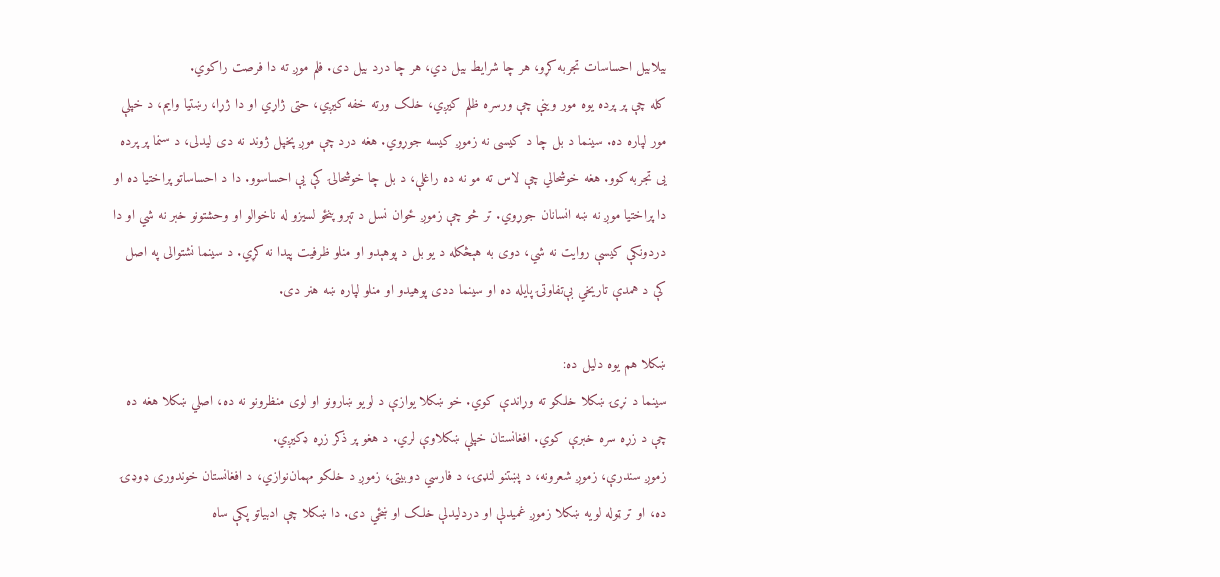بیلابیل احساسات تجربه کړو، هر چا شرایط بیل دي، هر چا درد بیل دی. فلم موږ ته دا فرصت راکوي.
کله چې پر پرده یوه مور وینې چې ورسره ظلم کیږي، خلک ورته خفه کیږي، حتی ژاړي او دا ژړا، رښتیا وایم، د خپلې مور لپاره ده. سینما د بل چا د کیسی نه زموږ کیسه جوړوي. هغه درد چې موږ پخپل ژوند نه دی لیدلی، د سنما پر پرده یی تجربه کوو. هغه خوشحالي چې لاس ته مو نه ده راغلې، د بل چا خوشحالۍ کې یې احساسوو. دا د احساساتو پراختیا ده او دا پراختیا موږ نه ښه انسانان جوړوي. تر څو چې زموږ ځوان نسل د تېرو پنځو لسیزو له ناخوالو او وحشتونو خبر نه شي او دا دردونکې کیسې روایت نه شي، دوی به هېڅکله د یو بل د پوهېدو او منلو ظرفیت پیدا نه کړي. د سینما نشتوالی په اصل کې د همدې تاریخي بې‌تفاوتۍ پایله ده او سینما ددی پوهیدو او منلو لپاره ښه هنر دی.

ښکلا هم یوه دلیل ده:
سینما د نړۍ ښکلا خلکو ته وړاندې کوي. خو ښکلا یوازې د لویو ښارونو او لوی منظرونو نه ده، اصلي ښکلا هغه ده چې د زړه سره خبرې کوي. افغانستان خپلې ښکلاوې لري. د هغو پر ذکر زړه ډکیږي.
زموږ سندرې، زموږ شعرونه، د پښتنو لنډۍ، د فارسي دوبیتۍ، زموږ د خلکو مهمان‌نوازي، د افغانستان خوندوری ډوډۍ ده، او تر ټوله لویه ښکلا زموږ غمیدلې او دردلیدلې خلک او ښځي دی. دا ښکلا چې ادبیاتو پکې ساه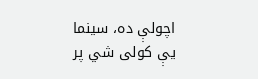اچولې ده، سینما یې کولی شي پر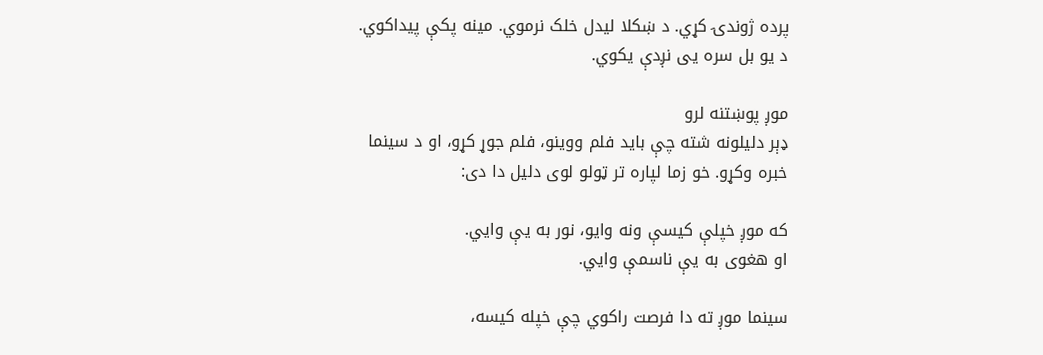پرده ژوندۍ کړي. د ښکلا لیدل خلک نرموي. مینه پکې پیداکوي. د یو بل سره یی نږدې یکوي.

موږ پوښتنه لرو
ډېر دلیلونه شته چې باید فلم ووینو، فلم جوړ کړو، او د سینما خبره وکړو. خو زما لپاره تر ټولو لوی دلیل دا دی:

که موږ خپلې کیسې ونه وایو، نور به یې وایي.
او هغوی به یې ناسمې وايي.

سینما موږ ته دا فرصت راکوي چې خپله کیسه،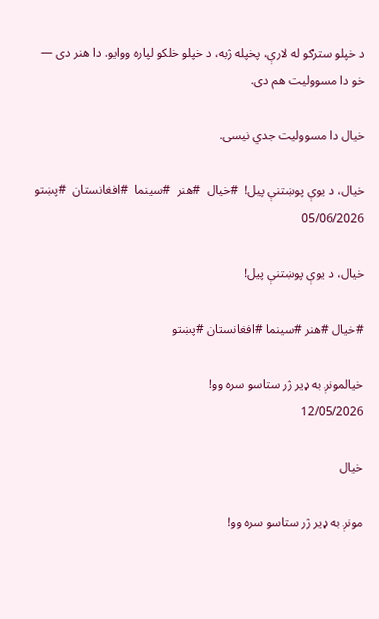د خپلو سترګو له لارې، پخپله ژبه، د خپلو خلکو لپاره ووایو. دا هنر دی — خو دا مسوولیت هم دی.

خیال دا مسوولیت جدي نیسی.

خیال، د یوې پوښتنې پیل!  #خیال  #هنر  #سینما  #افغانستان  #پښتو
05/06/2026

خیال، د یوې پوښتنې پیل!

#خیال #هنر #سینما #افغانستان #پښتو

خیالمونږ به ډیر ژر ستاسو سره وو!
12/05/2026

خیال

مونږ به ډیر ژر ستاسو سره وو!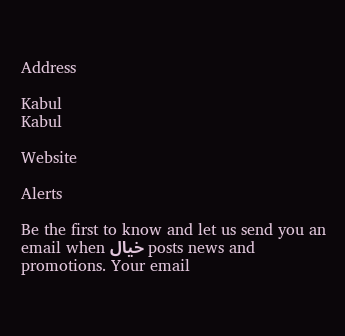Address

Kabul
Kabul

Website

Alerts

Be the first to know and let us send you an email when خیال posts news and promotions. Your email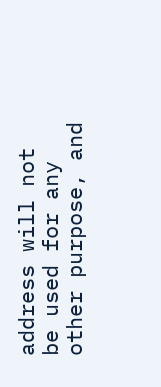address will not be used for any other purpose, and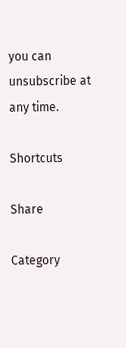you can unsubscribe at any time.

Shortcuts

Share

Category